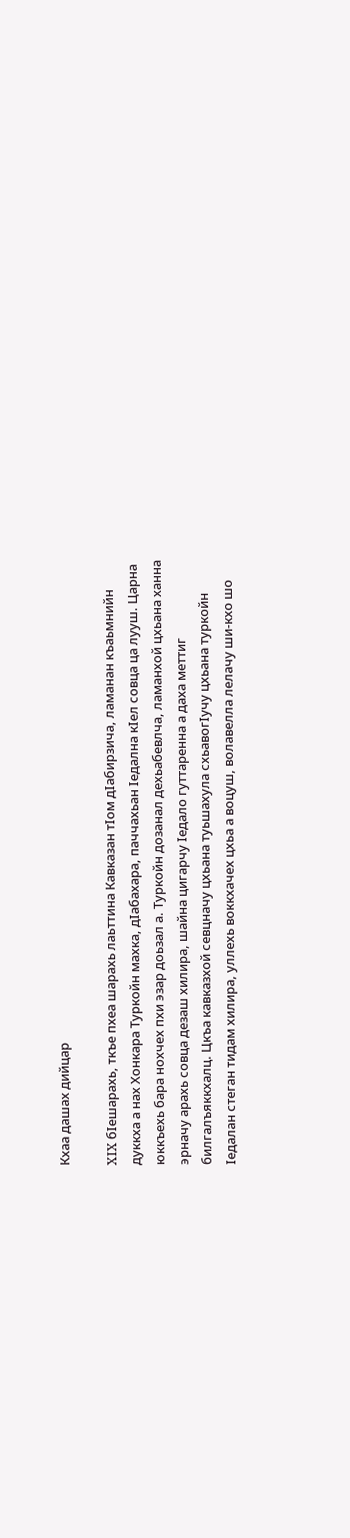Кхаа дашах дийцар

XIX бIешарахь, ткъе пхеа шарахь лаьттина Кавказан тIом дIабирзича, ламанан къаьмнийн дуккха а нах Хонкара Туркойн махка, дIабахара, паччахьан Iедална кIел совца ца лууш. Царна юккъехь бара нохчех пхи эзар доьзал а. Туркойн дозанал дехьабевлча, ламанхой цхьана ханна эрначу арахь совца дезаш хилира, шайна цигарчу Iедало гуттаренна а даха меттиг билгалъяккхалц. Цкъа кавказхой севцначу цхьана туьшахула схьавогIучу цхьана туркойн Iедалан стеган тидам хилира, уллехь воккхачех цхьа а воцуш, волавелла лелачу ши-кхо шо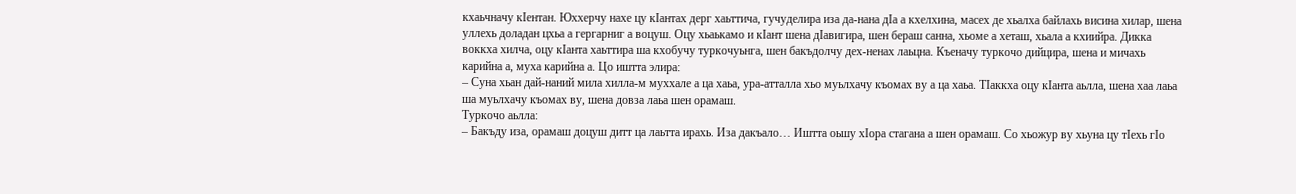кхаьчначу кIентан. Юххерчу нахе цу кIантах дерг хаьттича, гучуделира иза да-нана дIа а кхелхина, масех де хьалха байлахь висина хилар, шена  уллехь доладан цхьа а гергарниг а воцуш. Оцу хьаькамо и кIант шена дIавигира, шен бераш санна, хьоме а хеташ, хьала а кхиийра. Дикка воккха хилча, оцу кIанта хаьттира ша кхобучу туркочуьнга, шен бакъдолчу дех-ненах лаьцна. Къеначу туркочо дийцира, шена и мичахь карийна а, муха карийна а. Цо иштта элира:
– Суна хьан дай-наний мила хилла-м муххале а ца хаьа, ура-атталла хьо муьлхачу къомах ву а ца хаьа. ТIаккха оцу кIанта аьлла, шена хаа лаьа ша муьлхачу къомах ву, шена довза лаьа шен орамаш.
Туркочо аьлла:
– Бакъду иза, орамаш доцуш дитт ца лаьтта ирахь. Иза дакъало… Иштта оьшу хIора стагана а шен орамаш. Со хьожур ву хьуна цу тIехь гIо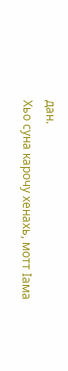дан.
Хьо суна карочу хенахь, мотт Iама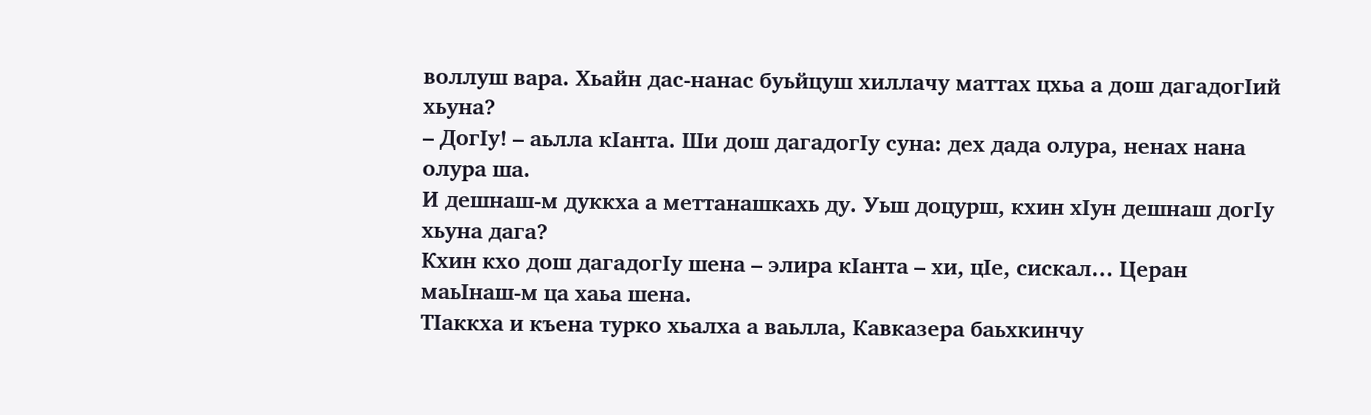воллуш вара. Хьайн дас-нанас буьйцуш хиллачу маттах цхьа а дош дагадогIий хьуна?
– ДогIу! – аьлла кIанта. Ши дош дагадогIу суна: дех дада олура, ненах нана олура ша.
И дешнаш-м дуккха а меттанашкахь ду. Уьш доцурш, кхин хIун дешнаш догIу хьуна дага?
Кхин кхо дош дагадогIу шена – элира кIанта – хи, цIе, сискал… Церан маьIнаш-м ца хаьа шена.
ТIаккха и къена турко хьалха а ваьлла, Кавказера баьхкинчу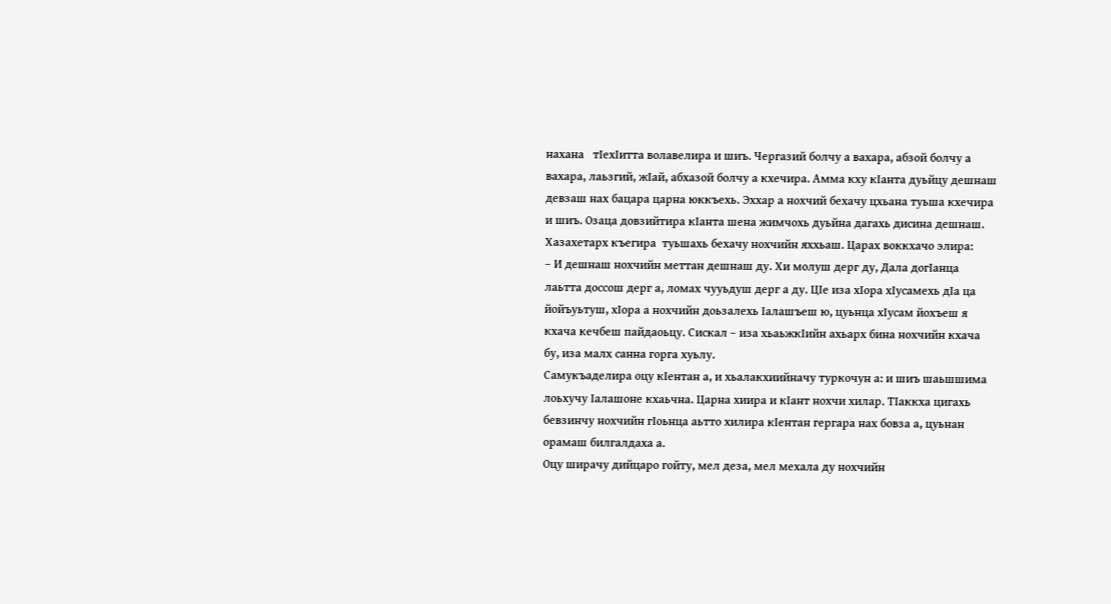нахана   тIехIитта волавелира и шиъ. Чергазий болчу а вахара, абзой болчу а вахара, лаьзгий, жIай, абхазой болчу а кхечира. Амма кху кIанта дуьйцу дешнаш девзаш нах бацара царна юккъехь. Эххар а нохчий бехачу цхьана туьша кхечира и шиъ. Озаца довзийтира кIанта шена жимчохь дуьйна дагахь дисина дешнаш.
Хазахетарх къегира  туьшахь бехачу нохчийн яххьаш. Царах воккхачо элира:
– И дешнаш нохчийн меттан дешнаш ду. Хи молуш дерг ду, Дала догIанца лаьтта доссош дерг а, ломах чууьдуш дерг а ду. ЦIе иза хIора хIусамехь дIа ца йойъуьтуш, хIора а нохчийн доьзалехь Iалашъеш ю, цуьнца хIусам йохъеш я кхача кечбеш пайдаоьцу. Сискал – иза хьаьжкIийн ахьарх бина нохчийн кхача бу, иза малх санна горга хуьлу.
Самукъаделира оцу кIентан а, и хьалакхиийначу туркочун а: и шиъ шаьшшима лоьхучу Iалашоне кхаьчна. Царна хиира и кIант нохчи хилар. ТIаккха цигахь бевзинчу нохчийн гIоьнца аьтто хилира кIентан гергара нах бовза а, цуьнан орамаш билгалдаха а.
Оцу ширачу дийцаро гойту, мел деза, мел мехала ду нохчийн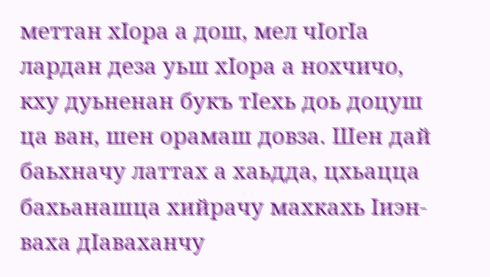меттан хIора а дош, мел чIогIа лардан деза уьш хIора а нохчичо, кху дуьненан букъ тIехь доь доцуш ца ван, шен орамаш довза. Шен дай баьхначу латтах а хаьдда, цхьацца бахьанашца хийрачу махкахь Iиэн-ваха дIаваханчу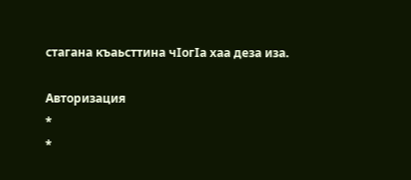стагана къаьсттина чIогIа хаа деза иза.

Авторизация
*
*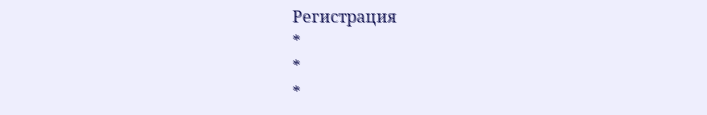Регистрация
*
*
*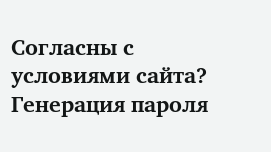Согласны с условиями сайта?
Генерация пароля